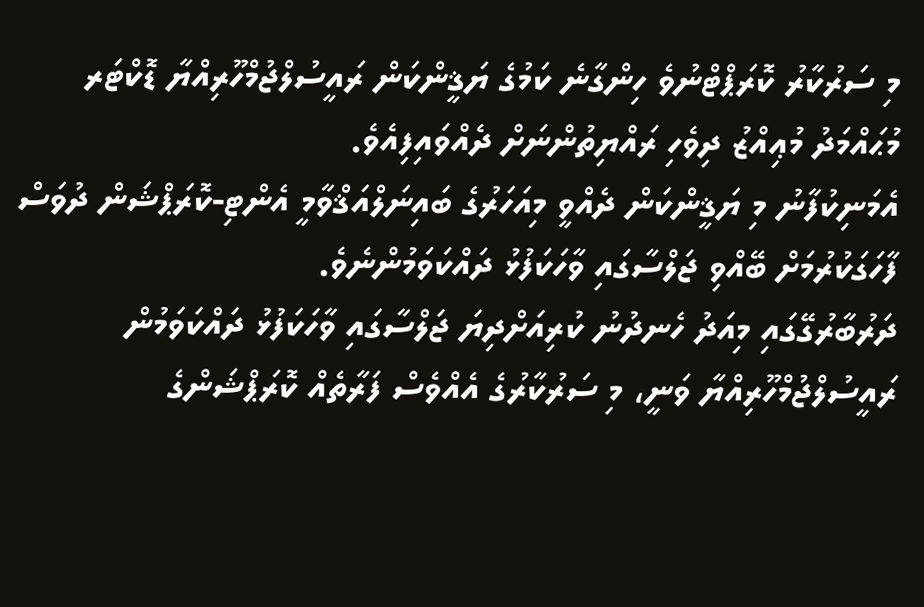މި ސަރުކާރު ކޮރަޕްޓްނުވެ ހިންގާނެ ކަމުގެ ޔަޤީންކަން ރައީސުލްޖުމްހޫރިއްޔާ ޑޮކްޓަރ މުޙައްމަދު މުޢިއްޒު ދިވެހި ރައްޔިތުންނަށް ދެއްވައިފިއެވެ.
އެމަނިކުފާނު މި ޔަޤީންކަން ދެއްވީ މިއަހަރުގެ ބައިނަލްއަޤްވާމީ އެންޓި-ކޮރަޕްޝަން ދުވަސް ފާހަގަކުރުމަށް ބޭއްވި ޖަލްސާގައި ވާހަކަފުޅު ދައްކަވަމުންނެވެ.
ދަރުބާރުގޭގައި މިއަދު ހެނދުނު ކުރިއަށްދިޔަ ޖަލްސާގައި ވާހަކަފުޅު ދައްކަވަމުން ރައީސުލްޖުމްހޫރިއްޔާ ވަނީ، މި ސަރުކާރުގެ އެއްވެސް ފަރާތެއް ކޮރަޕްޝަންގެ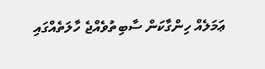ޢަމަލެއް ހިންގާކަން ސާބިތުވެއްޖެ ހާލަތެއްގައި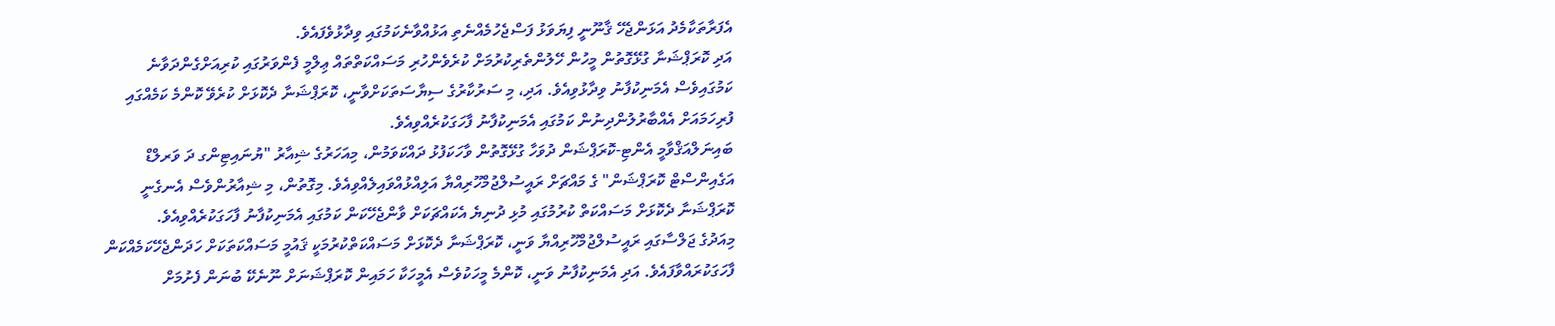އެފަރާތަކާމެދު އަޅަންޖެހޭ ޤާނޫނީ ފިޔަވަޅު ފަސްޖެހުމެއްނެތި އަޅުއްވާނެކަމުގައި ވިދާޅުވެފައެވެ.
އަދި ކޮރަޕްޝަނާ ގުޅޭގޮތުން މީހުން ހޭލުންތެރިކުރުމަށް ކުރެވެންހުރި މަސައްކަތްތައް ޢިލްމީ ފެންވަރުގައި ކުރިއަށްގެންދަވާނެ ކަމުގައިވެސް އެމަނިކުފާނު ވިދާޅުވިއެވެ. އަދި، މި ސަރުކާރުގެ ސިޔާސަތަކަށްވާނީ، ކޮރަޕްޝަނާ ދެކޮޅަށް ކުރެވޭ ކޮންމެ ކަމެއްގައި ފުރިހަމައަށް އެއްބާރުލުންދިނުން ކަމުގައި އެމަނިކުފާނު ފާހަގަކުރެއްވިއެވެ.
ބައިނަލްއަޤްވާމީ އެންޓި-ކޮރަޕްޝަން ދުވަހާ ގުޅޭގޮތުން ވާހަކަފުޅު ދައްކަވަމުން، މިއަހަރުގެ ޝިއާރު "ޔުނައިޓިންގ ދަ ވަރލްޑް އަގެއިންސްޓް ކޮރަޕްޝަން" ގެ މައްޗަށް ރައީސުލްޖުމްހޫރިއްޔާ އަލިއްޅުއްވައިލެއްވިއެވެ. މިގޮތުން، މި ޝިއާރުންވެސް އެނގެނީ ކޮރަޕްޝަނާ ދެކޮޅަށް މަސައްކަތް ކުރުމުގައި މުޅި ދުނިޔެ އެކައްޗަކަށް ވާންޖެހޭކަން ކަމުގައި އެމަނިކުފާނު ފާހަގަކުރެއްވިއެވެ.
މިއަދުގެ ޖަލްސާގައި ރައީސުލްޖުމްހޫރިއްޔާ ވަނީ، ކޮރަޕްޝަނާ ދެކޮޅަށް މަސައްކަތްކުރުމަކީ ޤައުމީ މަސައްކަތަކަށް ހަދަންޖެހޭކަމެއްކަން ފާހަގަކުރައްވާފައެވެ. އަދި އެމަނިކުފާނު ވަނީ، ކޮންމެ މީހަކުވެސް އެމީހަކާ ހަމައިން ކޮރަޕްޝަނަށް ނޫނެކޭ ބުނަން ފެށުމަށް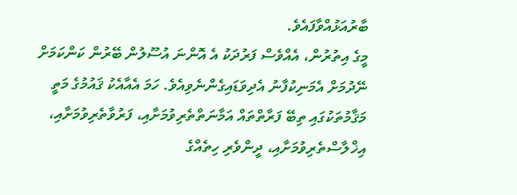ބާރުއަޅުއްވާފައެވެ.
މީގެ އިތުރުން، އެއްވެސް ފަރުދަކު އެ އޮންނަ އުސޫލުން ބޭރުން ކަންކަމަށް ނޭދުމަށް އެމަނިކުފާނު އެދިވަޑައިގެންނެވިއެވެ. ހަމަ އެއާއެކު ޤައުމުގެ މަތީ މަޤާމުތަކުގައި ތިބޭ ފަރާތްތައް އަމާނަތްތެރިވުމަށާއި، ފަރުވާތެރިވުމަށާއި، އިޚްލާސްތެރިވުމަށާއި، ދީންވެރި ހިތެއްގެ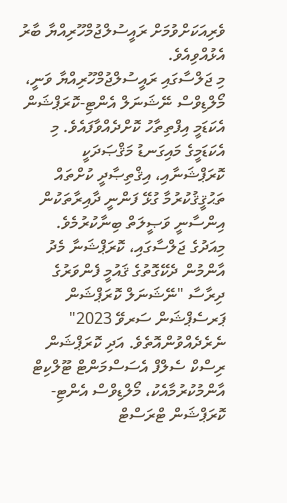ވެރިއަކަށްވުމަށް ރައީސުލްޖުމްހޫރިއްޔާ ބާރު އެޅުއްވިއެވެ.
މި ޖަލްސާގައި ރައީސުލްޖުމްހޫރިއްޔާ ވަނީ، މޯލްޑިވްސް ނޭޝަނަލް އެންޓި-ކޮރަޕްޝަން އެކަޑަމީ އިފްތިތާހު ކޮށްދެއްވާފައެވެ. މި އެކަޑަމީގެ މައިގަނޑު މަޤްޞަދަކީ ކޮރަޕްޝަނާއި، އިޤްތިޞާދީ ކުށްތައް ތަޙުޤީޤުކުރުމާ ގުޅޭ ފަންނީ ދާއިރާތަކުން އިންސާނީ ވަޞީލަތް ބިނާކުރުމެވެ.
މިއަދުގެ ޖަލްސާގައި، ކޮރަޕްޝަނާ މެދު އާންމުން ދެކޭގޮތުގެ ޤައުމީ ފެންވަރުގެ ދިރާސާ "ނޭޝަނަލް ކޮރަޕްޝަން ޕަރސެޕްޝަން ސަރވޭ 2023" ނެރެދެއްވުންއޮތެވެ. އަދި ކޮރަޕްޝަން ރިސްކް ސެލްފް އެސަސްމަންޓް ޓޫލްކިޓް އާންމުކުރުމާއެކު، މޯލްޑިވްސް އެންޓި-ކޮރަޕްޝަން ޓްރަސްޓް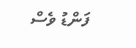ފަންޑު ވެސް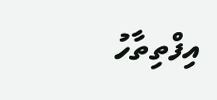އިފްތިތާހު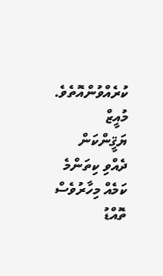ކުރެއްވުންއޮތެވެ.
މުއީޒް ޔަޤީންކަން ދެއްވި ކިތަންމެ ކަމެއް މިހާރުވެސް ތޮއްޑު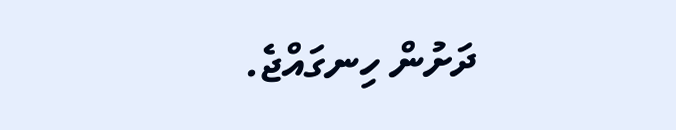ދަށުން ހިނގައްޖެ.